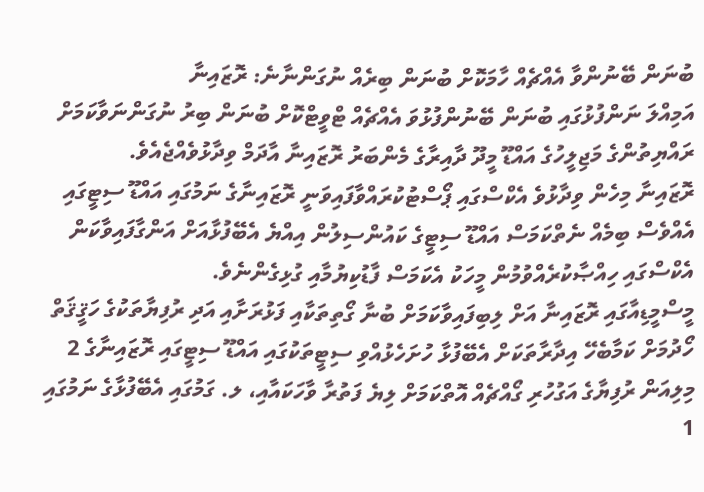ބުނަން ބޭނުންވާ އެއްޗެއް ހާމަކޮށް ބުނަން ބިރެއް ނުގަންނާނެ: ރޮޒައިނާ
އަމިއްލަ ނަންފުޅުގައި ބުނަން ބޭނުންފުޅުވަ އެއްޗެއް ޓްވީޓްކޮށް ބުނަން ބިރު ނުގަންނަވާކަމަށް ރައްޔިތުންގެ މަޖިލީހުގެ އައްޑޫ މީދޫ ދާއިރާގެ މެންބަރު ރޮޒައިނާ އާދަމް ވިދާޅުވެއްޖެއެވެ.
ރޮޒައިނާ މިހެން ވިދާޅުވެ އެކްސްގައި ޕޯސްޓުކުރައްވާފައިވަނީ ރޮޒައިނާގެ ނަމުގައި އައްޑޫ ސިޓީގައި އެއްވެސް ބިމެއް ނެތްކަމަސް އައްޑޫ ސިޓީގެ ކައުންސިލުން އިއްޔެ އެބޭފުޅާއަށް އަންގާފައިވާކަން އެކްސްގައި ހިއްޞާކުރެއްވުމުން މީހަކު އެކަމަސް ފާޑުކިޔުމާއި ގުޅިގެންނެވެ.
މީސްމީޑިއާގައި ރޮޒައިނާ އަށް ލިބިފައިވާކަމަށް ބުނާ ގޯތިތަކާއި ފަޅުރަށާއި އަދި ރުފިޔާތަކުގެ ހަޤީޤަތް ހޯދުމަށް ކަމާބެހޭ އިދާރާތަކަށް އެބޭފުޅާ ހުށަހެޅުއްވި ސިޓީތަކުގައި އައްޑޫ ސިޓީގައި ރޮޒައިނާގެ 2 މިލިއަން ރުފިޔާގެ އަގުހުރި ގޯއްޗެއް އޮތްކަމަށް ލިޔެ ފަތުރާ ވާހަކައާއި، ލ. ގަމުގައި އެބޭފުޅާގެ ނަމުގައި 1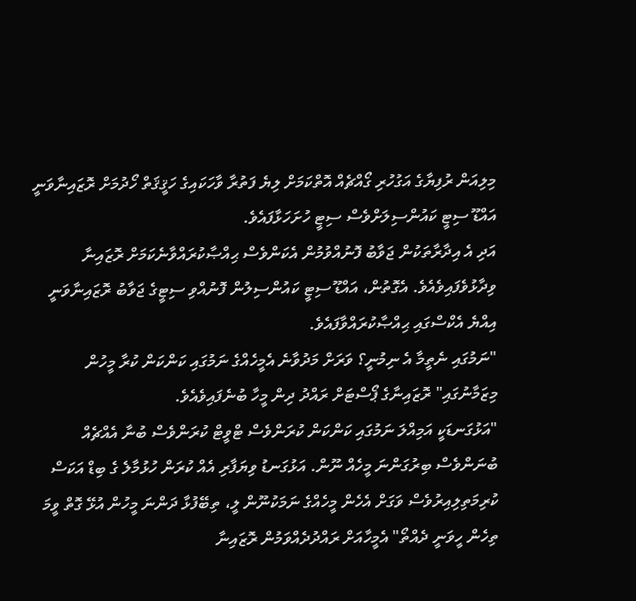މިލިއަން ރުފިޔާގެ އަގުހުރި ގޯއްޗެއް އޮތްކަމަށް ލިޔެ ފަތުރާ ވާހަކައިގެ ހަޤީޤަތް ހޯދުމަށް ރޮޒައިނާވަނީ އައްޑޫ ސިޓީ ކައުންސިލަށްވެސް ސިޓީ ހުށަހަޅާފައެވެ.
އަދި އެ އިދާރާތަކުން ޖަވާބު ފޮނުއްވުމުން އެކަންވެސް ޙިއްޞާކުރައްވާނެކަމަށް ރޮޒައިނާ ވިދާޅުވެފައިވެއެވެ. އެގޮތުން، އައްޑޫ ސިޓީ ކައުންސިލުން ފޮނުއްވި ސިޓީގެ ޖަވާބު ރޮޒައިނާވަނީ އިއްޔެ އެކްސްގައި ޙިއްޞާކުރައްވާފައެވެ.
"ނަމުގައި ނެތީމާ އެ ނިމުނީ؟ ވަރަށް މަދުވާނެ އެމީހެއްގެ ނަމުގައި ކަންކަން ކުރާ މީހުން މިޒަމާނުގައި" ރޮޒައިނާގެ ޕޯސްޓަށް ރައްދު ދިން މީހާ ބުނެފައިވެއެވެ.
"އަޅުގަނޑަކީ އަމިއްލަ ނަމުގައި ކަންކަން ކުރަންވެސް ޓްވީޓް ކުރަންވެސް ބުނާ އެއްޗެއް ބުނަންވެސް ބިރުގަންނަ މީހެއް ނޫން. އަޅުގަނޑު ވިޔަފާރި އެއް ކުރަން ހުޅުމާލެ ގެ ބިޑް އަކަސް ކުރިމަތިލިއިރުވެސް ވަގަށް އެހެން މީހެއްގެ ނަމަކުނޫން ލީ، ތިބޭފުޅާ ދަންނަ މީހުން އުޅޭ ގޮތް ވީމަ ތިހެން ހީވަނީ ދެއްތޯ" އެމީހާއަށް ރައްދުދެއްވަމުން ރޮޒައިނާ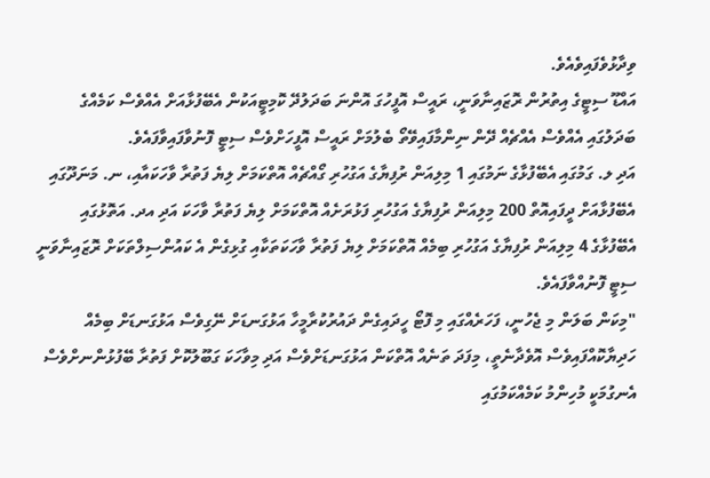ވިދާޅުވެފައިވެއެވެ.
އައްޑޫ ސިޓީގެ އިތުރުން ރޮޒައިނާވަނީ، ރައީސް އޮފީހުގަ އޮންނަ ބަދަލުދޭ ކޮމިޓީއަކުން އެބޭފުޅާއަށް އެއްވެސް ކަމެއްގެ ބަދަލުގައި އެއްވެސް އެއްޗެއް ދޭން ނިންމާފައިވޭތޯ ބެލުމަށް ރައީސް އޮފީހަށްވެސް ސިޓީ ފޮނުވާފައިވާފައެވެ.
އަދި ލ. ގަމުގައި އެބޭފުޅާގެ ނަމުގައި 1 މިލިއަން ރުފިޔާގެ އަގުހުރި ގޯއްޗެއް އޮތްކަމަށް ލިޔެ ފަތުރާ ވާހަކައާއި، ނ. މަނަދޫގައި އެބޭފުޅާއަށް ދީފައިއޮތް 200 މިލިއަން ރުފިޔާގެ އަގުހުރި ފަޅުރަށެއް އޮތްކަމަށް ލިޔެ ފަތުރާ ވާހަކަ އަދި އދ. އަތޮޅުގައި އެބޭފުޅާގެ 4 މިލިއަން ރުފިޔާގެ އަގުހުރި ބިމެއް އޮތްކަމަށް ލިޔެ ފަތުރާ ވާހަކަތަކާއި ގުޅިގެން އެ ކައުންސިލްތަކަށް ރޮޒައިނާވަނީ ސިޓީ ފޮނުއްވާފައެވެ.
"މިކަން ބަލަން މި ޖެހުނީ، ފަހަރެއްގައި މި ފޮޓޯ ހީދައިގެން ދައުރުކުރާމީހާ އަޅުގަނޑަށް ނޭގިވެސް އަޅުގަނޑަށް ބިމެއް ހަދިޔާކޮއްފައިވެސް އޮވެދާނެތީ، މިފަދަ ތަނެއް އޮތްކަން އަޅުގަނޑަށްވެސް އަދި މިވާހަކަ ގަބޫލުކޮށް ފަތުރާ ބޭފުޅުންނށްވެސް އެނގުމަކީ މުހިންމު ކަމެއްކަމުގައި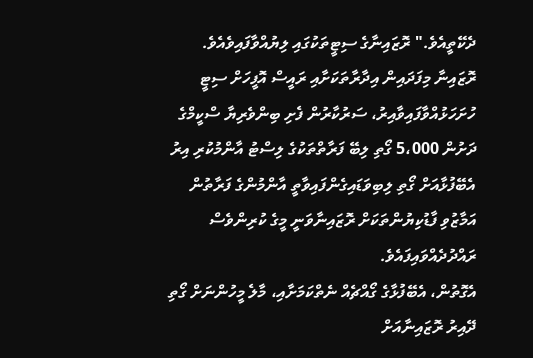ދެކޭތީއެވެ." ރޮޒައިނާގެ ސިޓީތަކުގައި ލިޔުއްވާފައިވެއެވެ.
ރޮޒައިނާ މިފަދައިން އިދާރާތަކަށާއި ރައީސް އޮފީހަށް ސިޓީ ހުށަހަޅުއްވާފައިވާއިރު، ސަރުކާރުން ފެށި ބިންވެރިޔާ ސްކީމްގެ ދަށުން 5،000 ގޯތި ލިބޭ ފަރާތްތަކުގެ ލިސްޓު އާންމުކުރި އިރު އެބޭފުޅާއަށް ގޯތި ލިބިވަޑައިގެންފައިވާތީ އާންމުންގެ ފަރާތުން އަމާޒުވި ފާޑުކިޔުންތަކަށް ރޮޒައިނާވަނީ މީގެ ކުރިންވެސް ރައްދުދެއްވައިފައެވެ.
އެގޮތުން، އެބޭފުޅާގެ ގޯއްޗެއް ނެތްކަމަށާއި، މާލެ މީހުންނަށް ގޯތި ދޭއިރު ރޮޒައިނާއަށް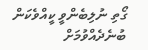ގޯތި ނުލިބެންވީ ކީއްވެކަން ބުނެދެއްވުމަށް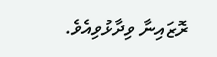ރޮޒައިނާ ވިދާޅުވިއެވެ.